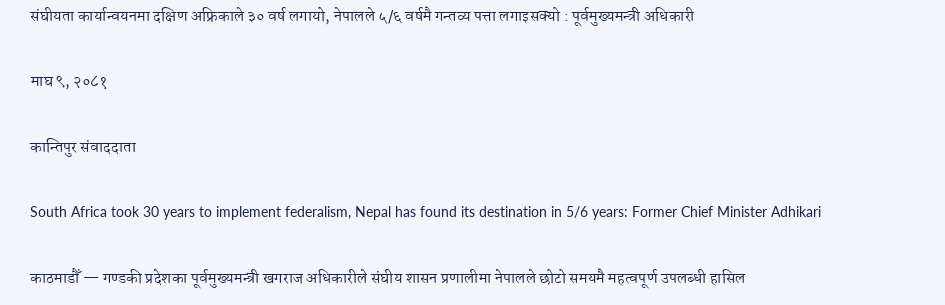संघीयता कार्यान्वयनमा दक्षिण अफ्रिकाले ३० वर्ष लगायो, नेपालले ५/६ वर्षमै गन्तव्य पत्ता लगाइसक्यो : पूर्वमुख्यमन्त्री अधिकारी

माघ ९, २०८१

कान्तिपुर संवाददाता

South Africa took 30 years to implement federalism, Nepal has found its destination in 5/6 years: Former Chief Minister Adhikari

काठमाडौँ — गण्डकी प्रदेशका पूर्वमुख्यमन्त्री खगराज अधिकारीले संघीय शासन प्रणालीमा नेपालले छोटो समयमै महत्वपूर्ण उपलब्धी हासिल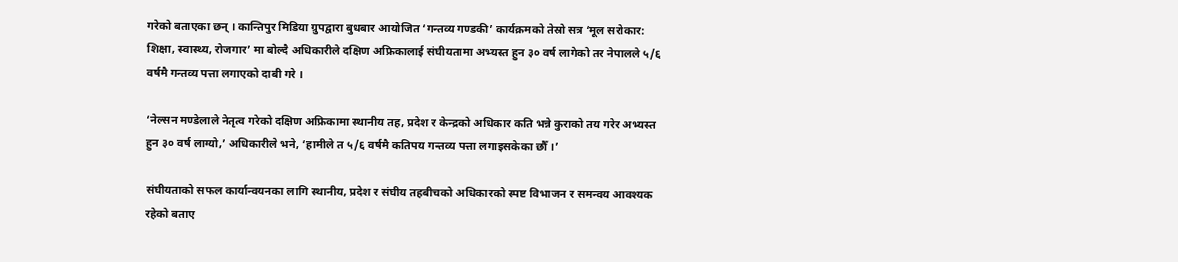गरेको बताएका छन् । कान्तिपुर मिडिया ग्रुपद्वारा बुधबार आयोजित ‘गन्तव्य गण्डकी’ कार्यक्रमको तेस्रो सत्र ‘मूल सरोकार: शिक्षा, स्वास्थ्य, रोजगार’ मा बोल्दै अधिकारीले दक्षिण अफ्रिकालाई संघीयतामा अभ्यस्त हुन ३० वर्ष लागेको तर नेपालले ५/६ वर्षमै गन्तव्य पत्ता लगाएको दाबी गरे ।

‘नेल्सन मण्डेलाले नेतृत्व गरेको दक्षिण अफ्रिकामा स्थानीय तह, प्रदेश र केन्द्रको अधिकार कति भन्ने कुराको तय गरेर अभ्यस्त हुन ३० वर्ष लाग्यो,’ अधिकारीले भने, ‘हामीले त ५/६ वर्षमै कतिपय गन्तव्य पत्ता लगाइसकेका छौँ ।’

संघीयताको सफल कार्यान्वयनका लागि स्थानीय, प्रदेश र संघीय तहबीचको अधिकारको स्पष्ट विभाजन र समन्वय आवश्यक रहेको बताए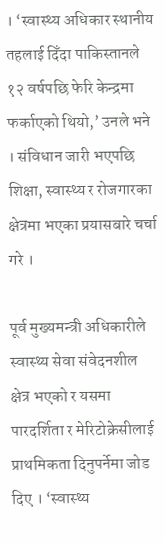। ‘स्वास्थ्य अधिकार स्थानीय तहलाई दिँदा पाकिस्तानले १२ वर्षपछि फेरि केन्द्रमा फर्काएको थियो,’ उनले भने । संविधान जारी भएपछि शिक्षा, स्वास्थ्य र रोजगारका क्षेत्रमा भएका प्रयासबारे चर्चा गरे ।

पूर्व मुख्यमन्त्री अधिकारीले स्वास्थ्य सेवा संवेदनशील क्षेत्र भएको र यसमा पारदर्शिता र मेरिटोक्रेसीलाई प्राथमिकता दिनुपर्नेमा जोड दिए । ‘स्वास्थ्य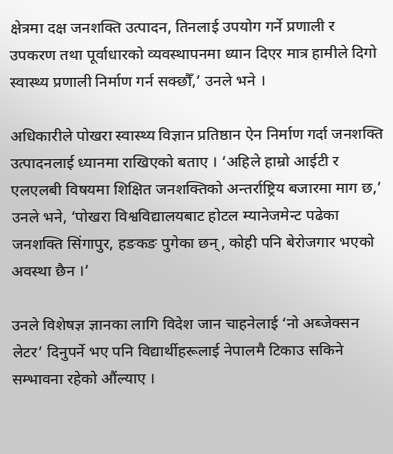क्षेत्रमा दक्ष जनशक्ति उत्पादन, तिनलाई उपयोग गर्ने प्रणाली र उपकरण तथा पूर्वाधारको व्यवस्थापनमा ध्यान दिएर मात्र हामीले दिगो स्वास्थ्य प्रणाली निर्माण गर्न सक्छौँ,’ उनले भने ।

अधिकारीले पोखरा स्वास्थ्य विज्ञान प्रतिष्ठान ऐन निर्माण गर्दा जनशक्ति उत्पादनलाई ध्यानमा राखिएको बताए । ‘अहिले हाम्रो आईटी र एलएलबी विषयमा शिक्षित जनशक्तिको अन्तर्राष्ट्रिय बजारमा माग छ,’ उनले भने, ‘पोखरा विश्वविद्यालयबाट होटल म्यानेजमेन्ट पढेका जनशक्ति सिंगापुर, हङकङ पुगेका छन्, कोही पनि बेरोजगार भएको अवस्था छैन ।’

उनले विशेषज्ञ ज्ञानका लागि विदेश जान चाहनेलाई ‘नो अब्जेक्सन लेटर’ दिनुपर्ने भए पनि विद्यार्थीहरूलाई नेपालमै टिकाउ सकिने सम्भावना रहेको ‍‍औंल्याए ।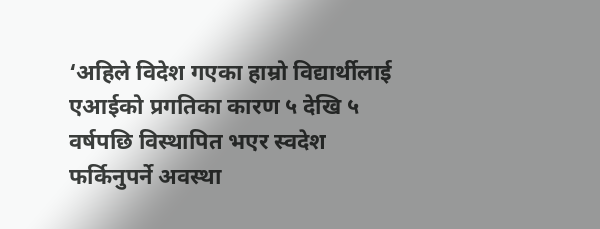‘अहिले विदेश गएका हाम्रो विद्यार्थीलाई एआईको प्रगतिका कारण ५ देखि ५ वर्षपछि विस्थापित भएर स्वदेश फर्किनुपर्ने अवस्था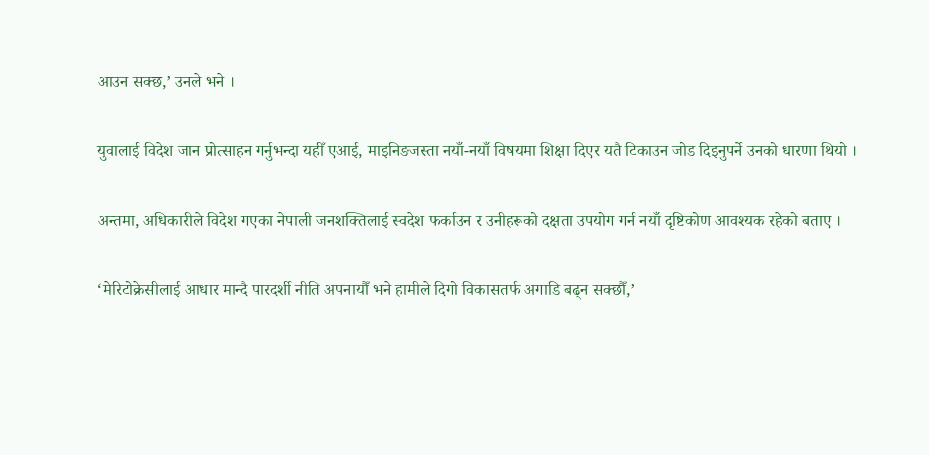आउन सक्छ,’ उनले भने ।

युवालाई विदेश जान प्रोत्साहन गर्नुभन्दा यहीँ एआई, माइनिङजस्ता नयाँ-नयाँ विषयमा शिक्षा दिएर यतै टिकाउन जोड दिइनुपर्ने उनको धारणा थियो ।

अन्तमा, अधिकारीले विदेश गएका नेपाली जनशक्तिलाई स्वदेश फर्काउन र उनीहरूको दक्षता उपयोग गर्न नयाँ दृष्टिकोण आवश्यक रहेको बताए ।

‘मेरिटोक्रेसीलाई आधार मान्दै पारदर्शी नीति अपनायौँ भने हामीले दिगो विकासतर्फ अगाडि बढ्न सक्छौँ,’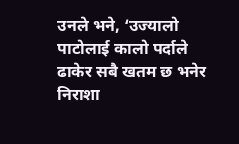उनले भने, ‘उज्यालो पाटोलाई कालो पर्दाले ढाकेर सबै खतम छ भनेर निराशा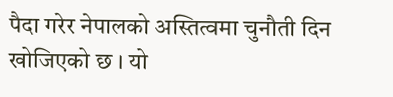पैदा गरेर नेपालको अस्तित्वमा चुनौती दिन खोजिएको छ । यो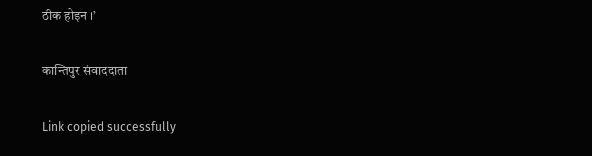ठीक होइन ।’

कान्तिपुर संवाददाता

Link copied successfully